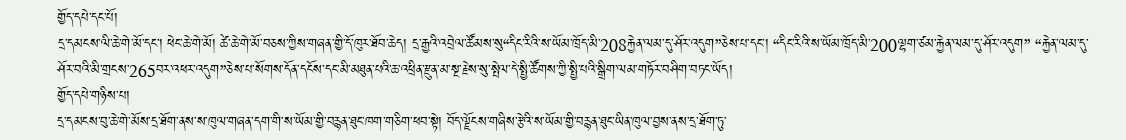གྱོད་དཔེ་དང་པོ།
དྲ་དམངས་ལི་ཆེ་གེ་མོ་དང་། ཕེང་ཆེ་གེ་མོ། ཚེ་ཆེ་གེ་མོ་བཅས་ཀྱིས་གཞན་གྱི་དོ་ཁུར་ཐོབ་ཆེད། དྲ་རྒྱའི་འབྲེལ་ཚོམས་སུ“དིང་རིའི་ས་ཡོམ་ཁྲོད་མི་208རྐྱེན་ལམ་དུ་ཤོར་འདུག”ཅེས་པ་དང་། “དིང་རིའི་ས་ཡོམ་ཁྲོད་མི་200ལྷག་ཙམ་རྐྱེན་ལམ་དུ་ཤོར་འདུག” “རྐྱེན་ལམ་དུ་ཤོར་བའི་མི་གྲངས་265བར་འཕར་འདུག”ཅེས་པ་སོགས་དོན་དངོས་དང་མི་མཐུན་པའི་ཆ་འཕྲིན་རྫུན་མ་སྔ་རྗེས་སུ་སྤེལ་དེ་སྤྱི་ཚོགས་ཀྱི་སྤྱི་པའི་སྒྲིག་ལམ་གཏོར་བཤིག་བཏང་ཡོད།
གྱོད་དཔེ་གཉིས་པ།
དྲ་དམངས་བུ་ཆེ་གེ་མོས་དྲ་ཐོག་ནས་ས་ཁུལ་གཞན་དག་གི་ས་ཡོམ་གྱི་བརྙན་ཐུང་ཁག་གཅིག་ཕབ་སྟེ། བོད་ལྗོངས་གཞིས་རྩེའི་ས་ཡོམ་གྱི་བརྙན་ཐུང་ཡིན་ཁུལ་བྱས་ནས་དྲ་ཐོག་ཏུ་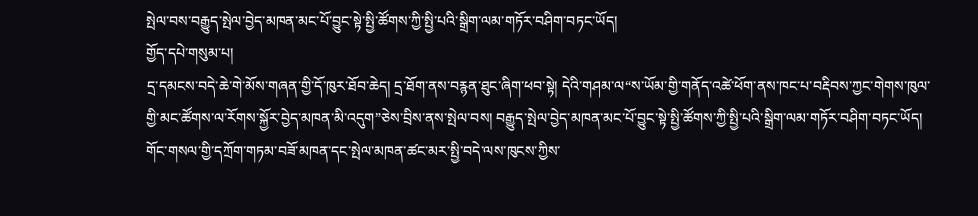སྤེལ་བས་བརྒྱུད་སྤེལ་བྱེད་མཁན་མང་པོ་བྱུང་སྟེ་སྤྱི་ཚོགས་ཀྱི་སྤྱི་པའི་སྒྲིག་ལམ་གཏོར་བཤིག་བཏང་ཡོད།
གྱོད་དཔེ་གསུམ་པ།
དྲ་དམངས་བདེ་ཆེ་གེ་མོས་གཞན་གྱི་དོ་ཁུར་ཐོབ་ཆེད། དྲ་ཐོག་ནས་བརྙན་ཐུང་ཞིག་ཕབ་སྟེ། དེའི་གཤམ་ལ“ས་ཡོམ་གྱི་གནོད་འཚེ་ཕོག་ནས་ཁང་པ་བརྡིབས་ཀྱང་གེགས་ཁུལ་གྱི་མང་ཚོགས་ལ་རོགས་སྐྱོར་བྱེད་མཁན་མི་འདུག”ཅེས་བྲིས་ནས་སྤེལ་བས། བརྒྱུད་སྤེལ་བྱེད་མཁན་མང་པོ་བྱུང་སྟེ་སྤྱི་ཚོགས་ཀྱི་སྤྱི་པའི་སྒྲིག་ལམ་གཏོར་བཤིག་བཏང་ཡོད།
གོང་གསལ་གྱི་དཀྲོག་གཏམ་བཟོ་མཁན་དང་སྤེལ་མཁན་ཚང་མར་སྤྱི་བདེ་ལས་ཁུངས་ཀྱིས་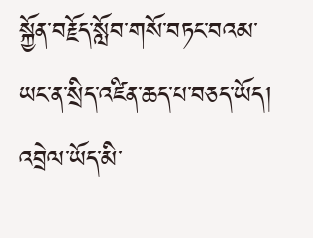སྐྱོན་བརྗོད་སློབ་གསོ་བཏང་བའམ་ཡང་ན་སྲིད་འཛིན་ཆད་པ་བཅད་ཡོད། འབྲེལ་ཡོད་མི་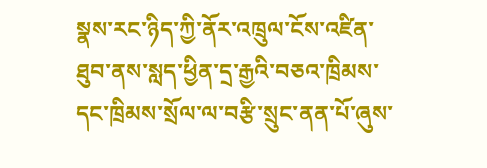སྣས་རང་ཉིད་ཀྱི་ནོར་འཁྲུལ་ངོས་འཛིན་ཐུབ་ནས་སླད་ཕྱིན་དྲ་རྒྱའི་བཅའ་ཁྲིམས་དང་ཁྲིམས་སྲོལ་ལ་བརྩི་སྲུང་ནན་པོ་ཞུས་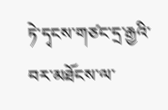ཏེ་དྭངས་གཙང་དྲ་རྒྱའི་བར་མཐོངས་ལ་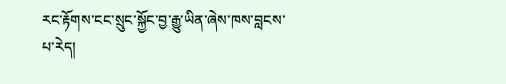རང་རྟོགས་ངང་སྲུང་སྐྱོང་བྱ་རྒྱུ་ཡིན་ཞེས་ཁས་བླངས་པ་རེད།